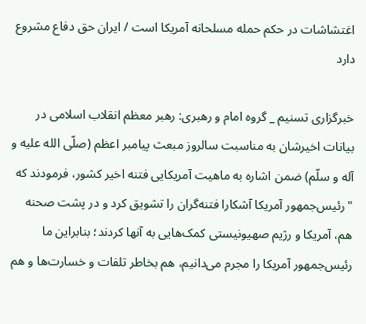اغتشاشات در حکم حمله مسلحانه آمریکا است / ایران حق دفاع مشروع دارد

خبرگزاری تسنیم _ گروه امام و رهبری: رهبر معظم انقلاب اسلامی در بیانات‌ اخیرشان به مناسبت سالروز مبعث پیامبر اعظم (صلّی الله علیه و آله و سلّم) ضمن اشاره به ماهیت آمریکایی فتنه اخیر کشور، فرمودند که "رئیس‌جمهور آمریکا آشکارا فتنه‌گران را تشویق کرد و در پشت صحنه هم، آمریکا و رژیم صهیونیستی کمک‌هایی به آنها کردند؛ بنابراین ما رئیس‌جمهور آمریکا را مجرم می‌دانیم، هم بخاطر تلفات و خسارت‌ها و هم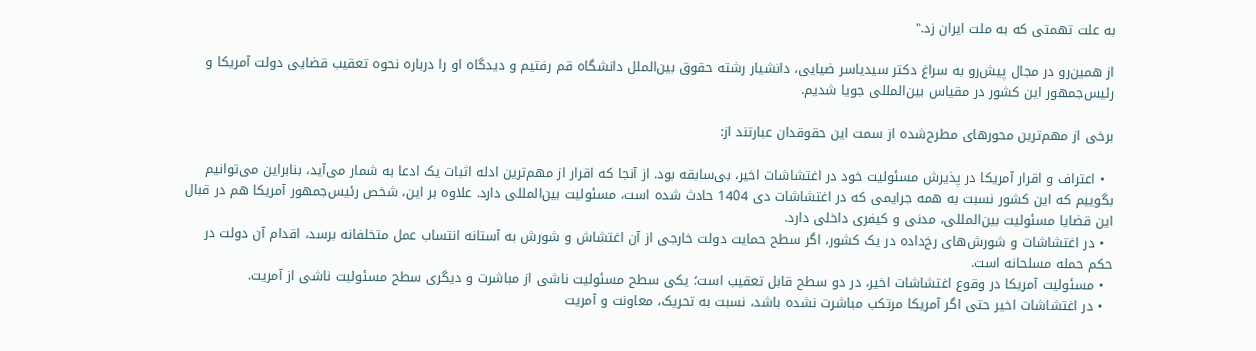به علت تهمتی که به ملت ایران زد."

از همین‌رو در مجال پیش‌رو به سراغ دکتر سیدیاسر ضیایی، دانشیار رشته حقوق بین‌الملل دانشگاه قم رفتیم و دیدگاه او را درباره نحوه تعقیب قضایی دولت آمریکا و رئیس‌جمهور این کشور در مقیاس بین‌المللی جویا شدیم.

برخی از مهم‌ترین محورهای مطرح‌شده از سمت این حقوقدان عبارتند از:

  • اعتراف و اقرار آمریکا در پذیرش مسئولیت خود در اغتشاشات اخیر، بی‌سابقه بود. از آنجا که اقرار از مهم‌ترین ادله اثبات یک ادعا به شمار می‌آید، بنابراین می‌توانیم بگوییم که این کشور نسبت به همه جرایمی که در اغتشاشات دی 1404 حادث شده است، مسئولیت بین‌المللی دارد. علاوه بر این، شخص رئیس‌جمهور آمریکا هم در قبال این قضایا مسئولیت بین‌المللی، مدنی و کیفری داخلی دارد.
  • در اغتشاشات و شورش‌های رخ‌داده در یک کشور، اگر سطح حمایت دولت خارجی از آن اغتشاش و شورش به آستانه انتساب عمل متخلفانه برسد، اقدام آن دولت در حکم حمله مسلحانه است.
  • مسئولیت آمریکا در وقوع اغتشاشات اخیر، در دو سطح قابل تعقیب است؛ یکی سطح مسئولیت ناشی از مباشرت و دیگری سطح مسئولیت ناشی از آمریت.
  • در اغتشاشات اخیر حتی اگر آمریکا مرتکب مباشرت نشده باشد، نسبت به تحریک، معاونت و آمریت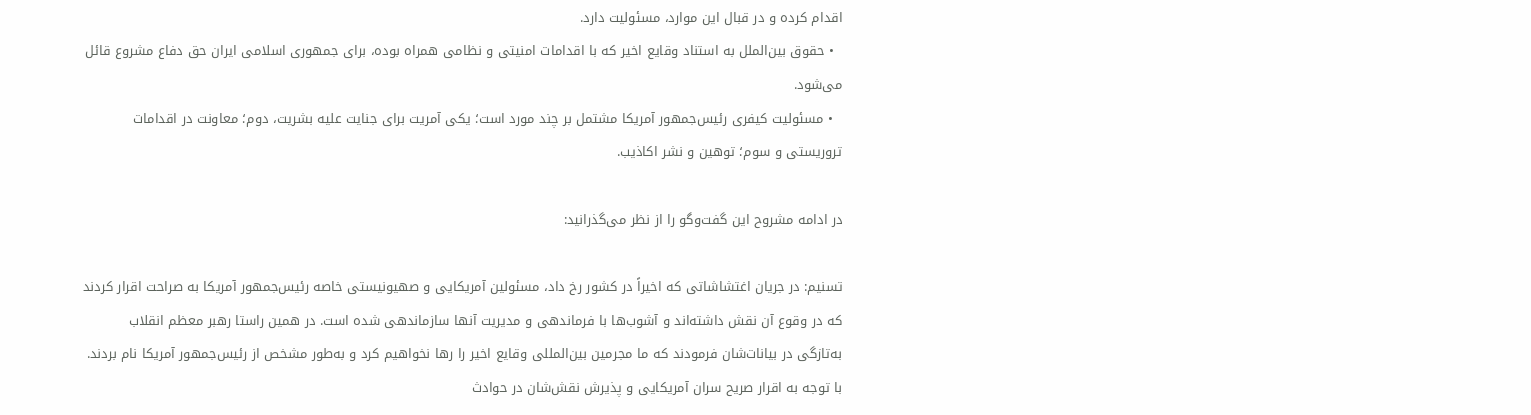اقدام کرده و در قبال این موارد، مسئولیت دارد.
  • حقوق بین‌الملل به استناد وقایع اخیر که با اقدامات امنیتی و نظامی همراه بوده، برای جمهوری اسلامی ایران حق دفاع مشروع قائل می‌شود.
  • مسئولیت کیفری رئیس‌جمهور آمریکا مشتمل بر چند مورد است؛ یکی آمریت برای جنایت علیه بشریت، دوم؛ معاونت در اقدامات تروریستی و سوم؛ توهین و نشر اکاذیب.

در ادامه مشروح این گفت‌وگو را از نظر می‌گذرانید:

تسنیم: در جریان اغتشاشاتی که اخیراً در کشور رخ داد، مسئولین آمریکایی و صهیونیستی خاصه رئیس‌جمهور آمریکا به صراحت اقرار کردند که در وقوع آن نقش داشته‌اند و آشوب‌ها با فرماندهی و مدیریت آنها سازماندهی شده است. در همین راستا رهبر معظم انقلاب به‌تازگی در بیانات‌شان فرمودند که ما مجرمین بین‌المللی وقایع اخیر را رها نخواهیم کرد و به‌طور مشخص از رئیس‌جمهور آمریکا نام بردند. با توجه به اقرار صریح سران آمریکایی و پذیرش نقش‌شان در حوادث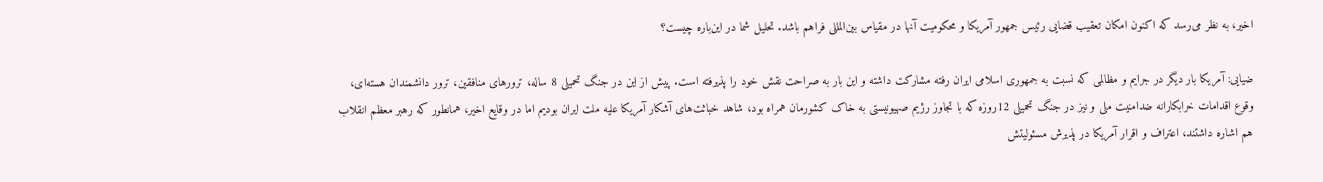اخیر، به نظر می‌رسد که اکنون امکان تعقیب قضایی رئیس جمهور آمریکا و محکومیت آنها در مقیاس بین‌المللی فراهم باشد. تحلیل شما در این‌باره چیست؟

ضیایی: آمریکا بار دیگر در جرایم و مظالمی که نسبت به جمهوری اسلامی ایران رفته مشارکت داشته و این بار به صراحت نقش خود را پذیرفته است. پیش از این در جنگ تحمیلی 8 ساله، ترورهای منافقین، ترور دانشمندان هسته‌ای، وقوع اقدامات خرابکارانه ضدامنیت ملی و نیز در جنگ تحمیلی 12روزه که با تجاوز رژیم صهیونیستی به خاک کشورمان همراه بود، شاهد خباثت‌های آشکار آمریکا علیه ملت ایران بودیم اما در وقایع اخیر، همانطور که رهبر معظم انقلاب هم اشاره داشتند، اعتراف و اقرار آمریکا در پذیرش مسئولیتش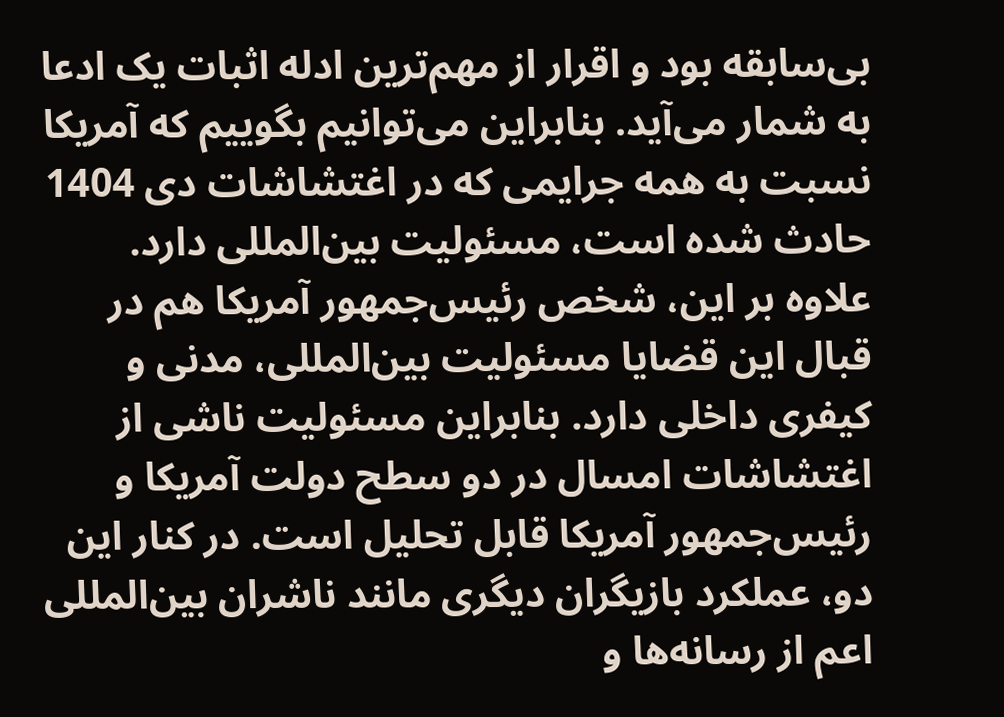بی‌سابقه بود و اقرار از مهم‌ترین ادله اثبات یک ادعا به شمار می‌آید. بنابراین می‌توانیم بگوییم که آمریکا نسبت به همه جرایمی که در اغتشاشات دی 1404 حادث شده است، مسئولیت بین‌المللی دارد. علاوه بر این، شخص رئیس‌جمهور آمریکا هم در قبال این قضایا مسئولیت بین‌المللی، مدنی و کیفری داخلی دارد. بنابراین مسئولیت ناشی از اغتشاشات امسال در دو سطح دولت آمریکا و رئیس‌جمهور آمریکا قابل تحلیل است. در کنار این دو، عملکرد بازیگران دیگری مانند ناشران بین‌المللی اعم از رسانه‌ها و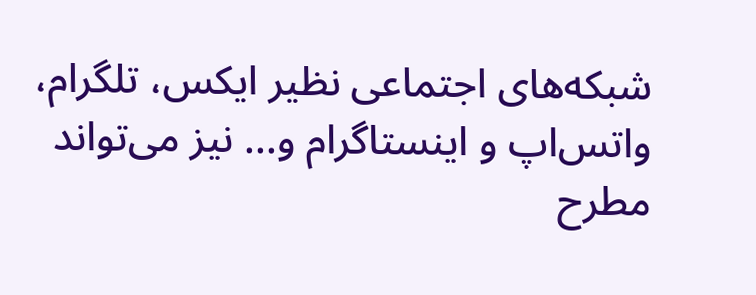شبکه‌های اجتماعی نظیر ایکس، تلگرام، واتس‌اپ و اینستاگرام و... نیز می‌تواند مطرح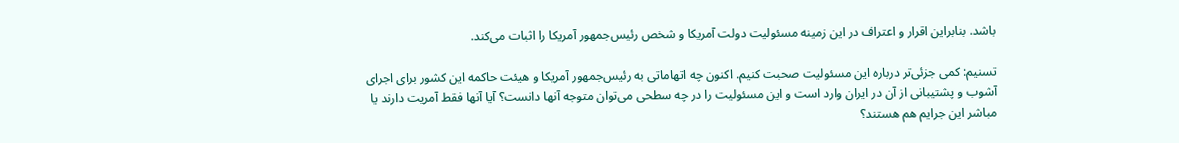باشد. بنابراین اقرار و اعتراف در این زمینه مسئولیت دولت آمریکا و شخص رئیس‌جمهور آمریکا را اثبات می‌کند.

تسنیم: کمی جزئی‌تر درباره این مسئولیت صحبت کنیم. اکنون چه اتهاماتی به رئیس‌جمهور آمریکا و هیئت حاکمه این کشور برای اجرای آشوب و پشتیبانی از آن در ایران وارد است و این مسئولیت را در چه سطحی می‌توان متوجه آنها دانست؟ آیا آنها فقط آمریت دارند یا مباشر این جرایم هم هستند؟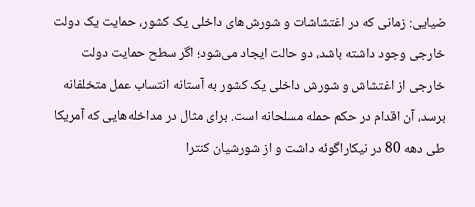ضیایی: زمانی که در اغتشاشات و شورش‌های داخلی یک کشور، حمایت یک دولت خارجی وجود داشته باشد، دو حالت ایجاد می‌شود؛ اگر سطح حمایت دولت خارجی از اغتشاش و شورش داخلی یک کشور به آستانه انتساب عمل متخلفانه برسد، آن اقدام در حکم حمله مسلحانه است. برای مثال در مداخله‌هایی که آمریکا طی دهه 80 در نیکاراگوئه داشت و از شورشیان کنترا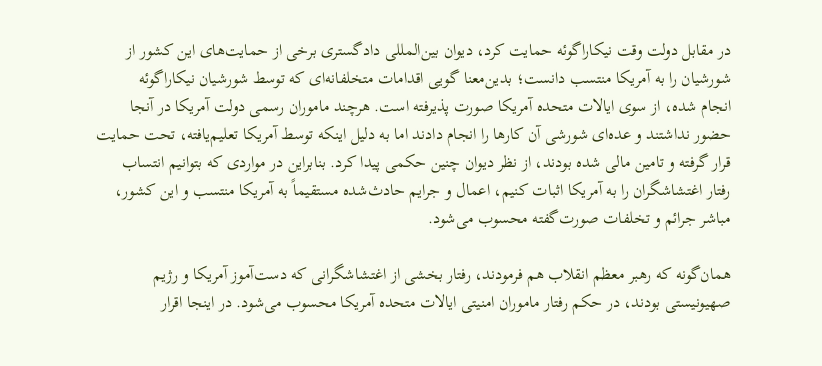در مقابل دولت وقت نیکاراگوئه حمایت کرد، دیوان بین‌المللی دادگستری برخی از حمایت‌های این کشور از شورشیان را به آمریکا منتسب دانست؛ بدین‌معنا گویی اقدامات متخلفانه‌ای که توسط شورشیان نیکاراگوئه انجام ‌شده، از سوی ایالات متحده آمریکا صورت پذیرفته است. هرچند ماموران رسمی دولت آمریکا در آنجا حضور نداشتند و عده‌ای شورشی آن کارها را انجام دادند اما به دلیل اینکه توسط آمریکا تعلیم‌یافته، تحت حمایت قرار گرفته و تامین مالی شده بودند، از نظر دیوان چنین حکمی پیدا کرد. بنابراین در مواردی که بتوانیم انتساب رفتار اغتشاشگران را به آمریکا اثبات کنیم، اعمال و جرایم حادث‌شده مستقیماً به آمریکا منتسب و این کشور، مباشر جرائم و تخلفات صورت‌گفته محسوب می‌شود.

همان‌گونه که رهبر معظم انقلاب هم فرمودند، رفتار بخشی از اغتشاشگرانی که دست‌آموز آمریکا و رژیم صهیونیستی بودند، در حکم رفتار ماموران امنیتی ایالات متحده آمریکا محسوب می‌شود. در اینجا اقرار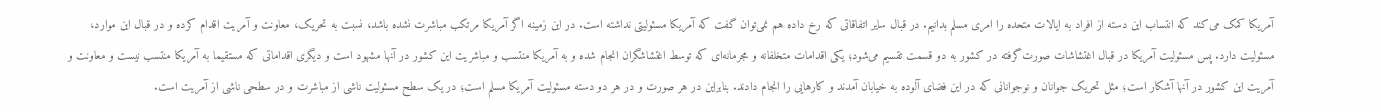آمریکا کمک می‌کند که انتساب این دسته از افراد به ایالات متحده را امری مسلم بدانیم. در قبال سایر اتفاقاتی که رخ داده هم نمی‌توان گفت که آمریکا مسئولیتی نداشته است. در این زمینه اگر آمریکا مرتکب مباشرت نشده باشد، نسبت به تحریک، معاونت و آمریت اقدام کرده و در قبال این موارد، مسئولیت دارد. پس مسئولیت آمریکا در قبال اغتشاشات صورت‌گرفته در کشور به دو قسمت تقسیم می‌شود؛ یکی اقدامات متخلفانه و مجرمانه‌ای که توسط اغتشاشگران انجام شده و به آمریکا منتسب و مباشریت این کشور در آنها مشهود است و دیگری اقداماتی که مستقیما به آمریکا منتسب نیست و معاونت و آمریت این کشور در آنها آشکار است؛ مثل تحریک جوانان و نوجوانانی که در این فضای آلوده به خیابان‌ آمدند و کارهایی را انجام دادند. بنابراین در هر صورت و در هر دو دسته مسئولیت آمریکا مسلم است؛ در یک سطح مسئولیت ناشی از مباشرت و در سطحی ناشی از آمریت است.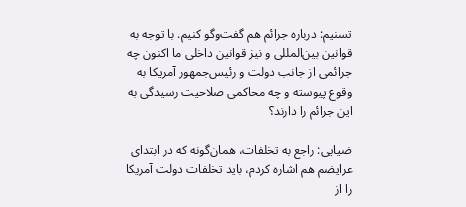تسنیم: درباره جرائم هم گفت‌وگو کنیم. با توجه به قوانین بین‌المللی و نیز قوانین داخلی ما اکنون چه جرائمی از جانب دولت و رئیس‌جمهور آمریکا به وقوع پیوسته و چه محاکمی صلاحیت رسیدگی به این جرائم را دارند؟

ضیایی: راجع به تخلفات، همان‌گونه که در ابتدای عرایضم هم اشاره کردم، باید تخلفات دولت آمریکا را از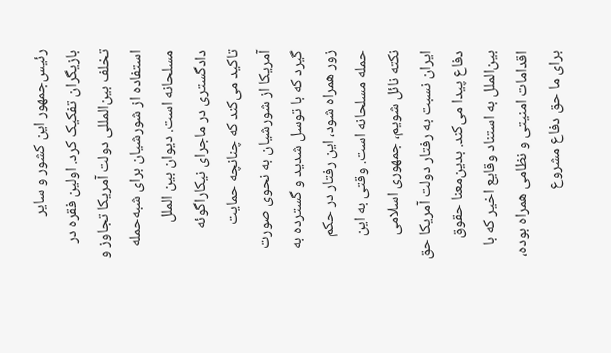رئیس‌جمهور این کشور و سایر بازیگران تفکیک کرد. اولین فقره در تخلف بین‌المللی دولت آمریکا تجاوز و استفاده از شورشیان برای شبه‌حمله مسلحانه است. دیوان بین الملل دادگستری در ماجرای نیکاراگوئه تاکید می‌کند که چنانچه حمایت آمریکا از شورشیان به نحوی صورت گیرد که با توسل شدید و گسترده به زور همراه شود، این رفتار در حکم حمله مسلحانه است. وقتی به این نکته نائل شویم، جمهوری اسلامی ایران نسبت به رفتار دولت آمریکا حق دفاع پیدا می‌کند. بدین‌معنا حقوق بین‌الملل به استناد وقایع اخیر که با اقدامات امنیتی و نظامی همراه بوده، برای ما حق دفاع مشروع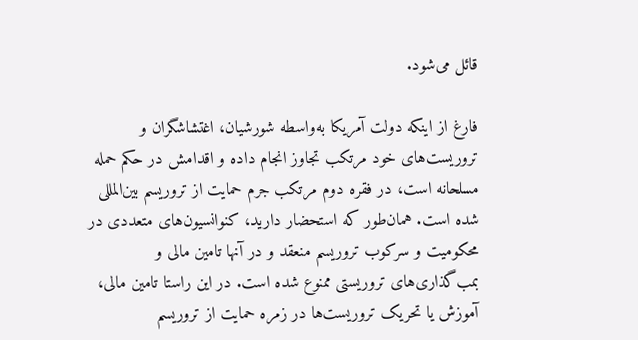قائل می‌شود.

فارغ از اینکه دولت آمریکا به‌واسطه شورشیان، اغتشاشگران و تروریست‌های خود مرتکب تجاوز انجام داده و اقدامش در حکم حمله مسلحانه است، در فقره دوم مرتکب جرم حمایت از تروریسم بین‌المللی شده است. همان‌طور که استحضار دارید، کنوانسیون‌های متعددی در محکومیت و سرکوب تروریسم منعقد و در آنها تامین مالی و بمب‌گذاری‌های تروریستی ممنوع شده است. در این راستا تامین مالی، آموزش یا تحریک تروریست‌ها در زمره حمایت از تروریسم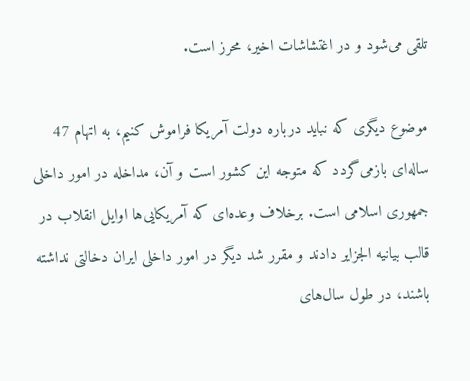تلقی می‌شود و در اغتشاشات اخیر، محرز است.

موضوع دیگری که نباید درباره دولت آمریکا فراموش کنیم، به اتهام 47 ساله‌ای بازمی‌گردد که متوجه این کشور است و آن، مداخله در امور داخلی جمهوری اسلامی است. برخلاف وعده‌ای که آمریکایی‌ها اوایل انقلاب در قالب بیانیه الجزایر دادند و مقرر شد دیگر در امور داخلی ایران دخالتی نداشته باشند، در طول سال‌های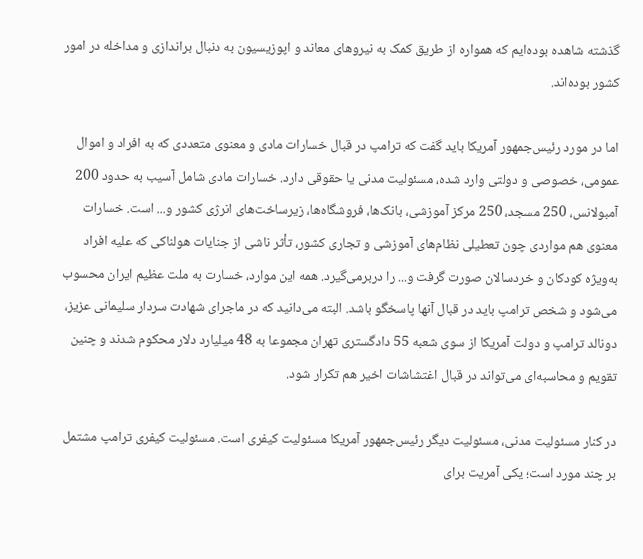گذشته شاهده بوده‌ایم که همواره از طریق کمک به نیروهای معاند و اپوزیسیون به دنبال براندازی و مداخله در امور کشور بوده‌اند.

اما در مورد رئیس‌جمهور آمریکا باید گفت که ترامپ در قبال خسارات مادی و معنوی متعددی که به افراد و اموال عمومی، خصوصی و دولتی وارد شده، مسئولیت مدنی یا حقوقی دارد. خسارات مادی شامل آسیب به حدود 200 آمبولانس، 250 مسجد، 250 مرکز آموزشی، بانک‌ها، فروشگاه‌ها، زیرساخت‌های انرژی کشور و... است. خسارات معنوی هم مواردی چون تعطیلی نظام‌های آموزشی و تجاری کشور، تأثر ناشی از جنایات هولناکی که علیه افراد به‌ویژه کودکان و خردسالان صورت گرفت و... را دربرمی‌گیرد. همه این موارد، خسارت به ملت عظیم ایران محسوب می‌شود و شخص ترامپ باید در قبال آنها پاسخگو باشد. البته می‌دانید که در ماجرای شهادت سردار سلیمانی عزیز، دونالد ترامپ و دولت آمریکا از سوی شعبه 55 دادگستری تهران مجموعا به 48 میلیارد دلار محکوم شدند و چنین تقویم و محاسبه‌ای می‌تواند در قبال اغتشاشات اخیر هم تکرار شود.

در کنار مسئولیت مدنی‌، مسئولیت دیگر رئیس‌جمهور آمریکا مسئولیت کیفری است. مسئولیت کیفری ترامپ مشتمل بر چند مورد است؛ یکی آمریت برای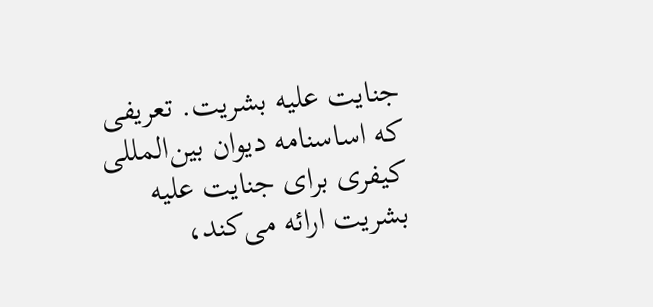جنایت علیه بشریت. تعریفی که اساسنامه دیوان بین‌المللی کیفری برای جنایت علیه بشریت ارائه می‌کند،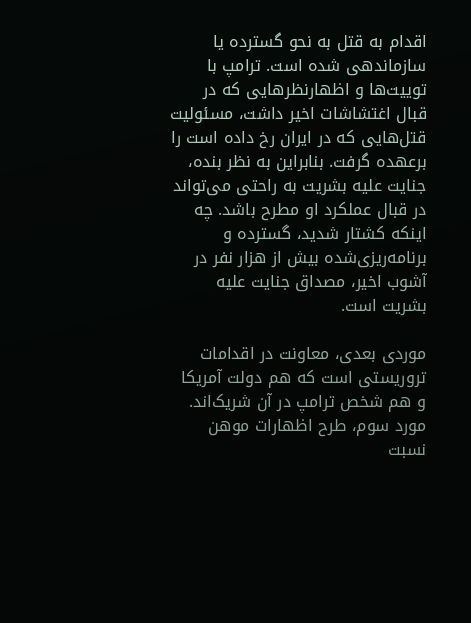اقدام به قتل به نحو گسترده یا سازماندهی شده است. ترامپ با توییت‌ها و اظهارنظرهایی که در قبال اغتشاشات اخیر داشت، مسئولیت قتل‌هایی که در ایران رخ داده است را برعهده گرفت. بنابراین به نظر بنده، جنایت علیه بشریت به راحتی می‌تواند در قبال عملکرد او مطرح باشد. چه اینکه کشتار شدید، گسترده و برنامه‌ریزی‌شده بیش از هزار نفر در آشوب‌ اخیر، مصداق جنایت علیه بشریت است.

موردی بعدی، معاونت در اقدامات تروریستی است که هم دولت آمریکا و هم شخص ترامپ در آن شریک‌اند. مورد سوم، طرح اظهارات موهن نسبت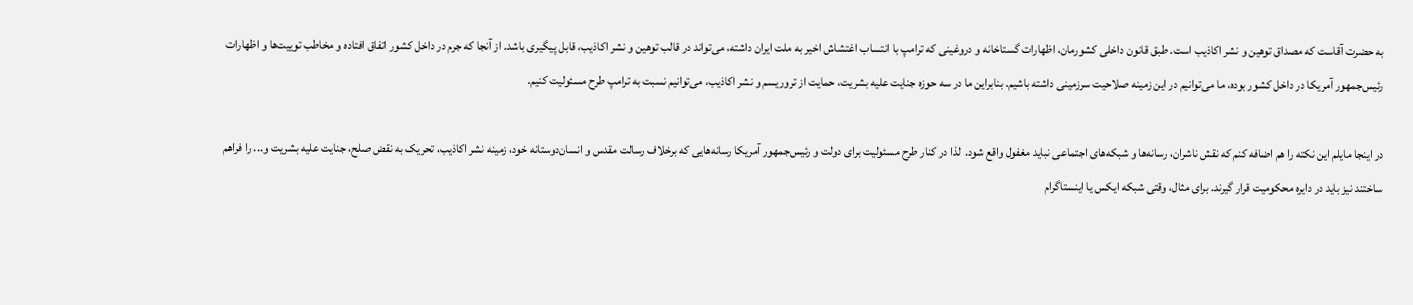به حضرت آقاست که مصداق توهین و نشر اکاذیب است. طبق قانون داخلی کشورمان، اظهارات گستاخانه و دروغینی که ترامپ با انتساب اغتشاش اخیر به ملت ایران داشته، می‌تواند در قالب توهین و نشر اکاذیب، قابل پیگیری باشد. از آنجا که جرم در داخل کشور اتفاق افتاده و مخاطب توییت‌ها و اظهارات رئیس‌جمهور آمریکا در داخل کشور بوده، ما می‌توانیم در این زمینه صلاحیت سرزمینی داشته باشیم. بنابراین ما در سه حوزه جنایت علیه بشریت، حمایت از تروریسم و نشر اکاذیب، می‌توانیم نسبت به ترامپ طرح مسئولیت کنیم.

در اینجا مایلم این نکته را هم اضافه کنم که نقش ناشران، رسانه‌ها و شبکه‌های اجتماعی نباید مغفول واقع شود.  لذا در کنار طرح مسئولیت برای دولت و رئیس‌جمهور آمریکا رسانه‌هایی که برخلاف رسالت مقدس و انسان‌دوستانه خود، زمینه نشر اکاذیب،‌ تحریک به نقض صلح، جنایت علیه بشریت و... را فراهم ساختند نیز باید در دایره محکومیت قرار گیرند. برای مثال، وقتی شبکه ایکس یا اینستاگرام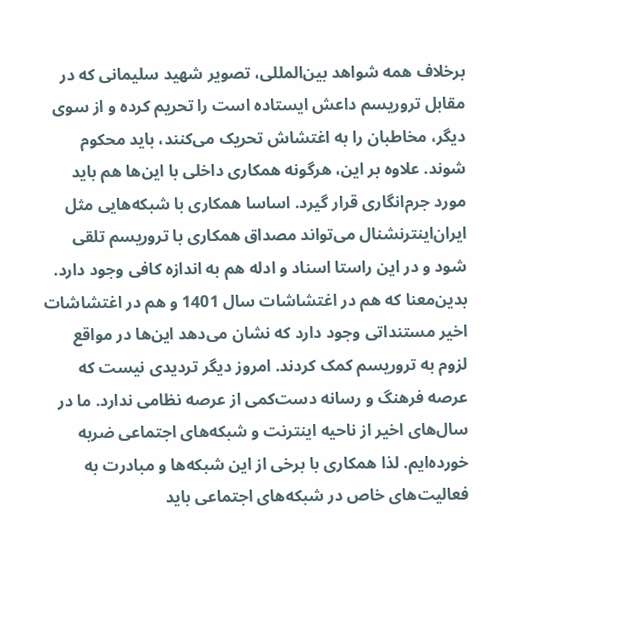برخلاف همه شواهد بین‌المللی، تصویر شهید سلیمانی که در مقابل تروریسم داعش ایستاده است را تحریم کرده و از سوی دیگر، مخاطبان را به اغتشاش تحریک می‌کنند، ‌باید محکوم شوند. علاوه بر این، هرگونه همکاری داخلی با این‌ها هم باید مورد جرم‌انگاری قرار گیرد. اساسا همکاری با شبکه‌هایی مثل ایران‌اینترنشنال می‌تواند مصداق همکاری با تروریسم تلقی شود و در این راستا اسناد و ادله هم به اندازه کافی وجود دارد. بدین‌معنا که هم در اغتشاشات سال 1401 و هم در اغتشاشات اخیر مستنداتی وجود دارد که نشان می‌دهد این‌ها در مواقع لزوم به تروریسم کمک کردند. امروز دیگر تردیدی نیست که عرصه فرهنگ و رسانه‌ دست‌کمی از عرصه نظامی ندارد. ما در سال‌های اخیر از ناحیه اینترنت و شبکه‌های اجتماعی ضربه‌ خورده‌ایم. لذا همکاری با برخی از این شبکه‌ها و مبادرت به فعالیت‌های خاص در شبکه‌های اجتماعی باید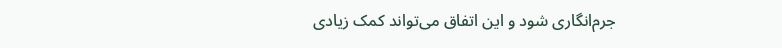جرم‌انگاری شود و این اتفاق می‌تواند کمک زیادی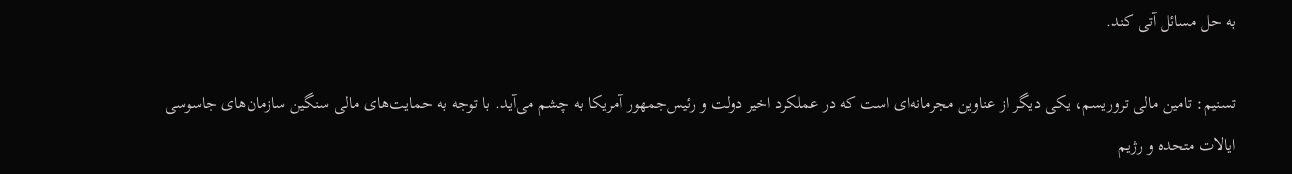به حل مسائل آتی کند.

تسنیم: تامین مالی تروریسم، یکی دیگر از عناوین مجرمانه‌ای است که در عملکرد اخیر دولت و رئیس‌جمهور آمریکا به چشم می‌آید. با توجه به حمایت‌های مالی سنگین سازمان‌های جاسوسی ایالات متحده و رژیم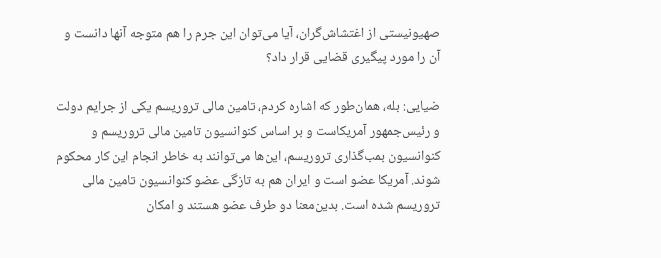صهیونیستی از اغتشاش‌گران، آیا می‌توان این جرم را هم متوجه آنها دانست و آن را مورد پیگیری قضایی قرار داد؟

ضیایی: بله، همان‌طور که اشاره کردم، تامین مالی تروریسم یکی از جرایم دولت و رئیس‌جمهور آمریکاست و بر اساس کنوانسیون تامین مالی تروریسم و کنوانسیون بمب‌گذاری تروریسم، این‌ها می‌توانند به خاطر انجام این کار محکوم شوند. آمریکا عضو است و ایران هم به تازگی عضو کنوانسیون تامین مالی تروریسم شده است. بدین‌معنا دو طرف عضو هستند و امکان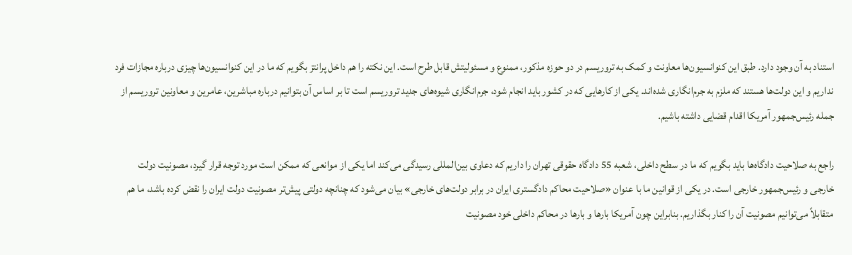استناد به آن وجود دارد. طبق این کنوانسیون‌ها معاونت و کمک به تروریسم در دو حوزه مذکور، ممنوع و مسئولیتش قابل طرح است. این نکته را هم داخل پرانتز بگویم که ما در این کنوانسیون‌ها چیزی درباره مجازات فرد نداریم و این دولت‌ها هستند که ملزم به جرم‌انگاری شده‌اند. یکی از کارهایی که در کشور باید انجام شود، جرم‌انگاری شیوه‌های جدید تروریسم است تا بر اساس آن بتوانیم درباره مباشرین، عامرین و معاونین تروریسم از جمله رئیس‌جمهور آمریکا اقدام قضایی داشته باشیم.

راجع به صلاحیت دادگاه‌ها باید بگویم که ما در سطح داخلی، شعبه 55 دادگاه حقوقی تهران را داریم که دعاوی بین‌المللی رسیدگی می‌کند اما یکی از موانعی که ممکن است مورد توجه قرار گیرد، مصونیت دولت خارجی و رئیس‌جمهور خارجی است. در یکی از قوانین ما با عنوان «صلاحیت محاکم دادگستری ایران در برابر دولت‌های خارجی» بیان می‌شود که چنانچه دولتی پیش‌تر مصونیت دولت ایران را نقض کرده باشد، ما هم متقابلاً می‌توانیم مصونیت آن را کنار بگذاریم. بنابراین چون آمریکا بارها و بارها در محاکم داخلی خود مصونیت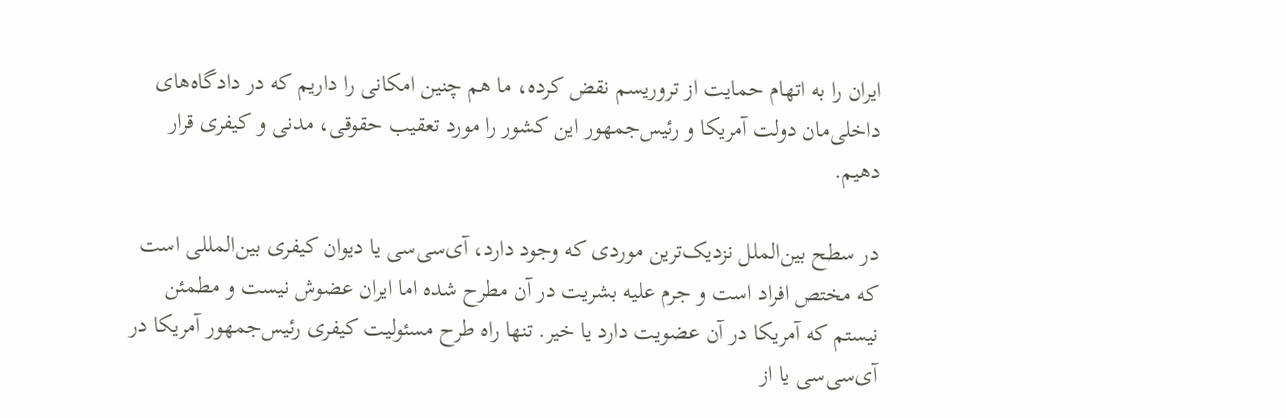ایران را به اتهام حمایت از تروریسم نقض کرده، ما هم چنین امکانی را داریم که در دادگاه‌های داخلی‌مان دولت آمریکا و رئیس‌جمهور این کشور را مورد تعقیب حقوقی، مدنی و کیفری قرار دهیم.

در سطح بین‌الملل نزدیک‌ترین موردی که وجود دارد، آی‌سی‌سی یا دیوان کیفری بین‌المللی است که مختص افراد است و جرم علیه بشریت در آن مطرح شده اما ایران عضوش نیست و مطمئن نیستم که آمریکا در آن عضویت دارد یا خیر. تنها راه طرح مسئولیت کیفری رئیس‌جمهور آمریکا در آی‌سی‌سی یا از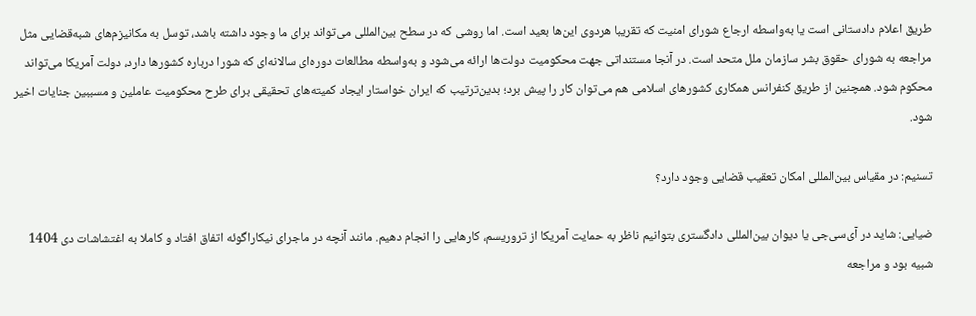طریق اعلام دادستانی است یا به‌واسطه ارجاع شورای امنیت که تقریبا هردوی این‌ها بعید است. اما روشی که در سطح بین‌المللی می‌تواند برای ما وجود داشته باشد، توسل به مکانیزم‌های شبه‌قضایی مثل مراجعه به شورای حقوق بشر سازمان ملل متحد است. در آنجا مستنداتی جهت محکومیت دولت‌ها ارائه می‌شود و به‌واسطه مطالعات دوره‌ای سالانه‌ای که شورا درباره کشورها دارد، دولت آمریکا می‌تواند محکوم شود. همچنین از طریق کنفرانس همکاری کشورهای اسلامی هم می‌توان کار را پیش برد؛ بدین‌ترتیب که ایران خواستار ایجاد کمیته‌های تحقیقی برای طرح محکومیت عاملین و مسببین جنایات اخیر شود.

تسنیم: در مقیاس بین‌المللی امکان تعقیب قضایی وجود دارد؟

ضیایی: شاید در آی‌سی‌جی یا دیوان بین‌المللی دادگستری بتوانیم ناظر به حمایت آمریکا از تروریسم، کارهایی را انجام دهیم. مانند آنچه در ماجرای نیکاراگوئه اتفاق افتاد و کاملا به اغتشاشات دی 1404 شبیه بود و مراجعه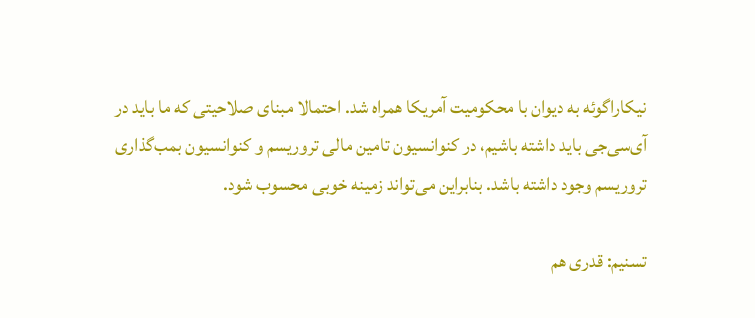نیکاراگوئه به دیوان با محکومیت آمریکا همراه شد. احتمالا مبنای صلاحیتی که ما باید در آی‌سی‌جی باید داشته باشیم، در کنوانسیون تامین مالی تروریسم و کنوانسیون بمب‌گذاری تروریسم وجود داشته باشد. بنابراین می‌تواند زمینه خوبی محسوب شود.

تسنیم: قدری هم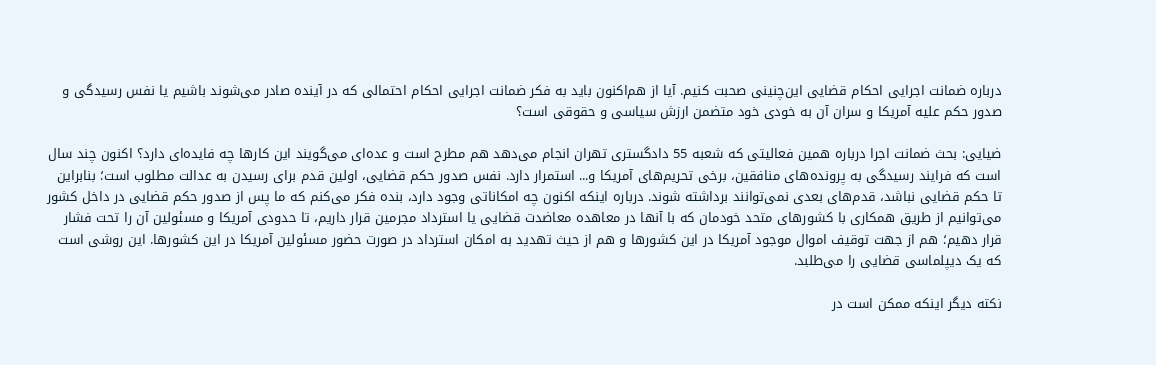درباره ضمانت اجرایی احکام قضایی این‌چنینی صحبت کنیم. آیا از هم‌اکنون باید به فکر ضمانت اجرایی احکام احتمالی که در آینده صادر می‌شوند باشیم یا نفس رسیدگی و صدور حکم علیه آمریکا و سران آن به خودی خود متضمن ارزش سیاسی و حقوقی است؟

ضیایی: بحث ضمانت اجرا درباره همین فعالیتی که شعبه 55 دادگستری تهران انجام می‌دهد هم مطرح است و عده‌ای می‌گویند این کارها چه فایده‌ای دارد؟ اکنون چند سال است که فرایند رسیدگی به پرونده‌های منافقین، برخی تحریم‌های آمریکا و... استمرار دارد. نفس صدور حکم قضایی، اولین قدم برای رسیدن به عدالت مطلوب است؛ بنابراین تا حکم قضایی نباشد، قدم‌های بعدی نمی‌توانند برداشته شوند. درباره اینکه اکنون چه امکاناتی وجود دارد، بنده فکر می‌کنم که ما پس از صدور حکم قضایی در داخل کشور می‌توانیم از طریق همکاری با کشورهای متحد خودمان که با آنها در معاهده معاضدت قضایی یا استرداد مجرمین قرار داریم، تا حدودی آمریکا و مسئولین آن را تحت فشار قرار دهیم؛ هم از جهت توقیف اموال موجود آمریکا در این کشورها و هم از حیث تهدید به امکان استرداد در صورت حضور مسئولین آمریکا در این کشورها. این روشی است که یک دیپلماسی قضایی را می‌طلبد.

نکته دیگر اینکه ممکن است در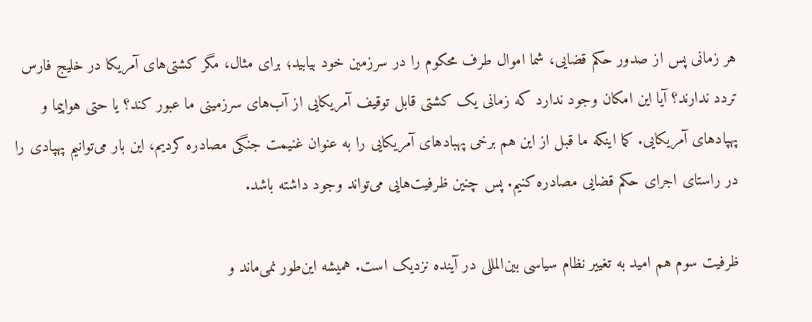هر زمانی پس از صدور حکم قضایی، شما اموال طرف محکوم را در سرزمین خود بیابید؛ برای مثال، مگر کشتی‌های آمریکا در خلیج فارس تردد ندارند؟ آیا این امکان وجود ندارد که زمانی یک کشتی قابل توقیف آمریکایی از آب‌های سرزمینی ما عبور کند؟ یا حتی هواپیما و پهپادهای آمریکایی. کما اینکه ما قبل از این هم برخی پهبادهای آمریکایی را به عنوان غنیمت جنگی مصادره کردیم، این بار می‌توانیم پهپادی را  در راستای اجرای حکم قضایی مصادره کنیم. پس چنین ظرفیت‌هایی می‌تواند وجود داشته باشد.

ظرفیت سوم هم امید به تغییر نظام سیاسی بین‌المللی در آینده نزدیک است. همیشه این‌طور نمی‌ماند و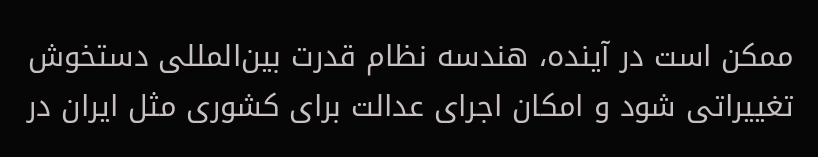ممکن است در آینده، هندسه نظام قدرت بین‌المللی دستخوش تغییراتی شود و امکان اجرای عدالت برای کشوری مثل ایران در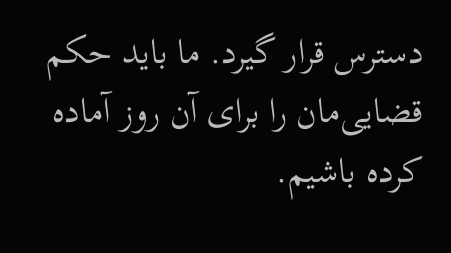دسترس قرار گیرد. ما باید حکم قضایی‌مان را برای آن روز آماده کرده باشیم.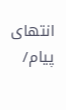انتهای پیام/